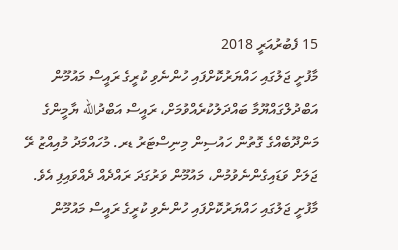15 ފެބުރުއަރީ 2018
މާފުށީ ޖަލުގައި ހައްޔަރުކޮށްފައި ހުންނެވި ކުރީގެ ރައީސް މައުމޫން އަބްދުލްގައްޔޫމާ ބައްދަލުކުރެއްވުމަށް، ރައީސް އަބްދުالله ޔާމީންގެ މަންދޫބެއްގެ ގޮތުން ހައުސިން މިނިސްޓަރު ޑރ. މުހައްމަދު މުއިއްޒު ރޭ ޖަލަށް ވަޑައިގެންނެވުމުން، މައުމޫން ވަރުގަދަ ރައްދެއް ދެއްވައިފި އެވެ.
މާފުށީ ޖަލުގައި ހައްޔަރުކޮށްފައި ހުންނެވި ކުރީގެ ރައީސް މައުމޫން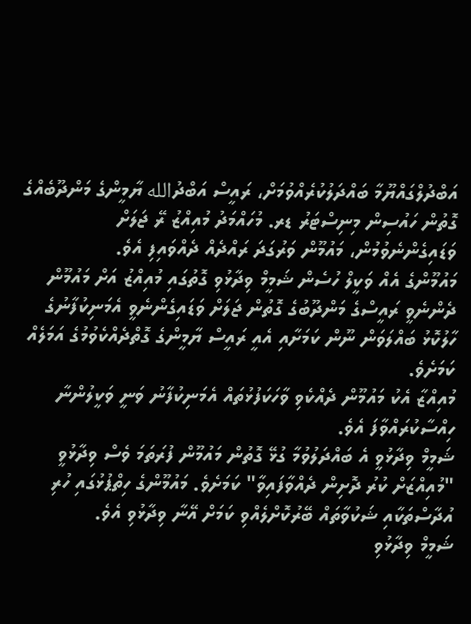އަބްދުލްގައްޔޫމާ ބައްދަލުކުރެއްވުމަށް، ރައީސް އަބްދުالله ޔާމީންގެ މަންދޫބެއްގެ ގޮތުން ހައުސިން މިނިސްޓަރު ޑރ. މުހައްމަދު މުއިއްޒު ރޭ ޖަލަށް ވަޑައިގެންނެވުމުން، މައުމޫން ވަރުގަދަ ރައްދެއް ދެއްވައިފި އެވެ.
މައުމޫންގެ އެއް ވަކީލް ހުސެން ޝަމީމް ވިދާޅުވި ގޮތުގައި މުއިއްޒު އަށް މައުމޫން ދެންނެވީ ރައީސްގެ މަންދޫބުގެ ގޮތުން ޖަލަށް ވަޑައިގެންނެވީ އެމަނިކުފާނުގެ ހާލުކޮޅު ބައްލަވަން ނޫން ކަމަށާއި އެއީ ރައީސް ޔާމީންގެ ގޮތްދެއްކެވުމުގެ އަމަލެއް ކަމަށެވެ.
މުއިއްޒާ އެކު މައުމޫން ދެއްކެވި ވާހަކަފުޅުތައް އެމަނިކުފާނު ވަނީ ވަކީލުންނާ ހިއްސާކުރައްވާފަ އެވެ.
ޝަމީމް ވިދާޅުވީ އެ ބައްދަލުވުމާ ގުޅޭ ގޮތުން މައުމޫން ފުރަތަމަ ވެސް ވިދާޅުވީ "މުއިއްޒަށް ކުރު ދޮށިން ދެއްވާފައިވާ" ކަމަށެވެ. މައުމޫންގެ ހިތްޕުޅުގައި ހުރި އުދާސްތަކާއި ޝަކުވާތައް ބޭރުކޮށްލެއްވި ކަމަށް އޭނާ ވިދާޅުވި އެވެ.
ޝަމީމް ވިދާޅުވި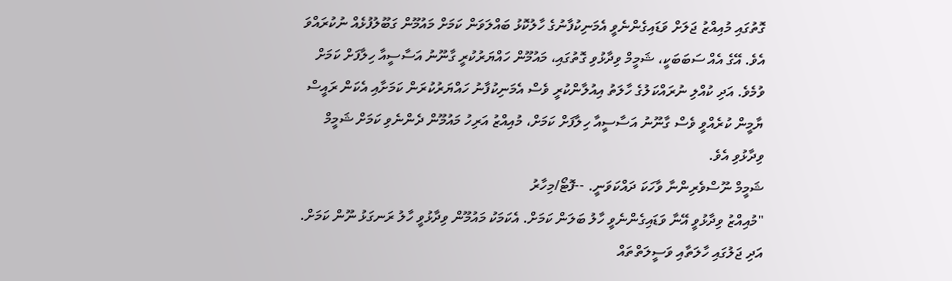ގޮތުގައި މުއިއްޒު ޖަލަށް ވަޑައިގެންނެވީ އެމަނިކުފާނުގެ ހާލުކޮޅު ބައްލަވަން ކަމަށް މައުމޫން ގަބޫލުފުޅެއް ނުކުރައްވަ އެވެ. އޭގެ އެއް ސަބަބަކީ، ޝަމީމް ވިދާޅުވި ގޮތުގައި، މައުމޫން ހައްޔަރުކުރީ ގާނޫނު އަސާސީއާ ހިލާފަށް ކަމަށް ވުމެވެ. އަދި ކުއްލި ނުރައްކަލުގެ ހާލަތު އިއުލާންކުރީ ވެސް އެމަނިކުފާނު ހައްޔަރުކުރަން ކަމަށާއި އެކަން ރައީސް ޔާމީން ކުރެއްވީ ވެސް ގާނޫނު އަސާސީއާ ހިލާފަށް ކަމަށް، މުއިއްޒު އަރިހު މައުމޫން ދެންނެވި ކަމަށް ޝަމީމް ވިދާޅުވި އެވެ.
ޝަމީމް ނޫސްވެރިންނާ ވާހަކަ ދައްކަވަނީ. --ފޮޓޯ/މިހާރު
"މުއިއްޒު ވިދާޅުވީ އޭނާ ވަޑައިގެންނެވީ ހާލު ބަލަން ކަމަށް. އެކަމަކު މައުމޫން ވިދާޅުވީ ހާލު ރަނގަޅު ނޫން ކަމަށް. އަދި ޖަލުގައި ހާލަތާއި ވަސީލަތްތައް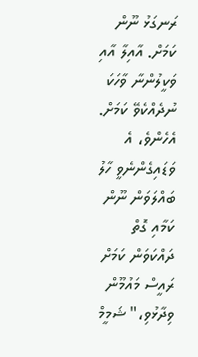ރަނގަޅު ނޫން ކަމަށް. އާއިލާ އާއި ވަކީލުންނާ ވާހަކަ ނުދެއްކެވޭ ކަމަށް. އެހެންވެ، އެ ވަޑައިގެންނެވީ ހާލު ބައްލަވަން ނޫން ކަމާއި ގޮތް ދައްކަވަން ކަމަށް ރައީސް މައުމޫން ވިދާޅުވި،" ޝަމީމް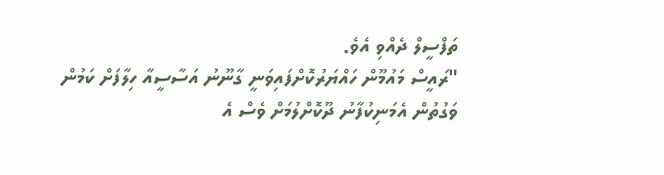ތަފްސީލް ދެއްވި އެވެ.
"ރައީސް މައުމޫން ހައްޔަރުކޮށްފައިވަނީ ގާނޫނު އަސާސީއާ ހިލާފަށް ކަމުން ވަގުތުން އެމަނިކުފާނު ދޫކޮށްލުމަށް ވެސް އެ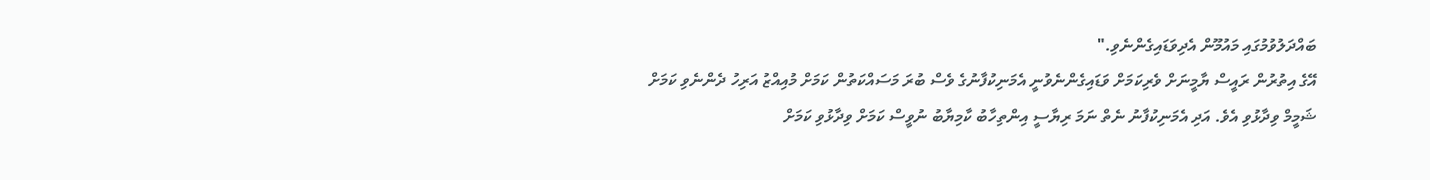ބައްދަލުވުމުގައި މައުމޫން އެދިވަޑައިގެންނެވި."
އޭގެ އިތުރުން ރައީސް ޔާމީނަށް ވެރިކަމަށް ވަޑައިގެންނެވުނީ އެމަނިކުފާނުގެ ވެސް ބުރަ މަސައްކަތުން ކަމަށް މުއިއްޒު އަރިހު ދެންނެވި ކަމަށް ޝަމީމް ވިދާޅުވި އެވެ. އަދި އެމަނިކުފާނު ނެތް ނަމަ ރިޔާސީ އިންތިހާބު ކާމިޔާބު ނުވީސް ކަމަށް ވިދާޅުވި ކަމަށް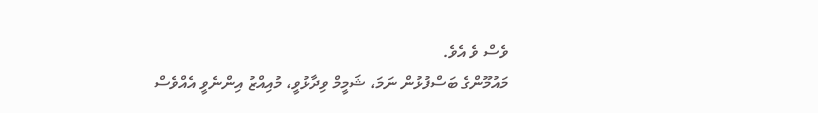ވެސް ވެ އެވެ.
މައުމޫންގެ ބަސްފުޅުން ނަމަ، ޝަމީމް ވިދާޅުވީ، މުއިއްޒު އިންނެވީ އެއްވެސް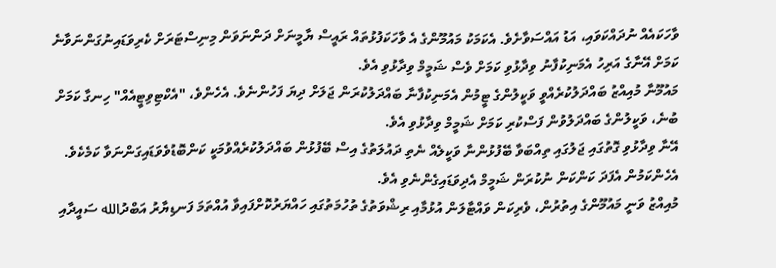ވާހަކައެއް ނުދައްކަވައި، އަޑު އައްސަވާށެވެ. އެކަމަކު މައުމޫންގެ އެ ވާހަކަފުޅުތައް ރައީސް ޔާމީނަށް ދަންނަވަން މިނިސްޓަރަށް ކެރިވަޑައިނުގަންނަވާނެ ކަމަށް އޭނާގެ އަރިހު އެމަނިކުފާނު ވިދާޅުވި ކަމަށް ވެސް ޝަމީމް ވިދާޅުވި އެވެ.
މައުމޫނާ މުއިއްޒު ބައްދަލުކުރެއްވީ ވަކީލުންގެ ޓީމުން އެމަނިކުފާނާ ބައްދަލުކުރަން ޖަލަށް ދިޔަ ފަހުންނެވެ. އެހެންވެ، "އެކްޓިވިޓީއެއް" ހިނގާ ކަމަށް ބުނެ، ވަކީލުންގެ ބައްދަލުވުން ފަސްކުރި ކަމަށް ޝަމީމް ވިދާޅުވި އެވެ.
އޭނާ ވިދާޅުވި ގޮތުގައި ޖަލުގައި ތިއްބަވާ ބޭފުޅުންނާ ވަކީލެއް ނެތި ދައުލަތުގެ އިސް ބޭފުޅުން ބައްދަލުކުރެއްވުމަކީ ކަންބޮޑުވެވަޑައިގަންނަވާ ކަމެކެވެ. އެހެންކަމުން އެފަދަ ކަންކަން ނުކުރަން ޝަމީމް އެދިވަޑައިގެންނެވި އެވެ.
މުއިއްޒު ވަނީ މައުމޫންގެ އިތުރުން، ވެރިކަން ވައްޓާލަން އުޅުމާއި ރިޝްވަތުގެ ތުހުމަތުގައި ހައްޔަރުކޮށްފައިވާ އުއްތަމަ ފަނޑިޔާރު އަބްދުالله ސައީދާއި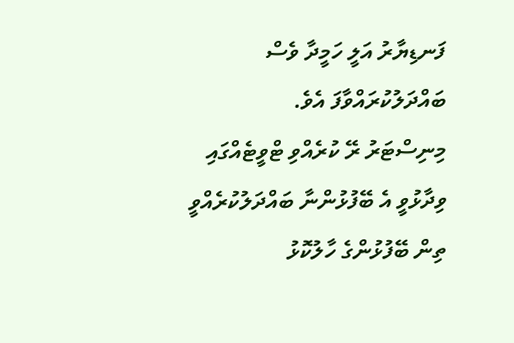ފަނޑިޔާރު އަލީ ހަމީދާ ވެސް ބައްދަލުކުރައްވާފަ އެވެ.
މިނިސްޓަރު ރޭ ކުރެއްވި ޓްވީޓެއްގައި ވިދާޅުވީ އެ ބޭފުޅުންނާ ބައްދަލުކުރެއްވީ ތިން ބޭފުޅުންގެ ހާލުކޮޅު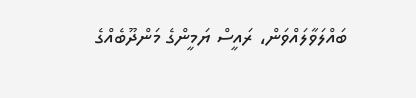ބައްލަވާލައްވަން، ރައީސް ޔަމީންގެ މަންދޫބެއްގެ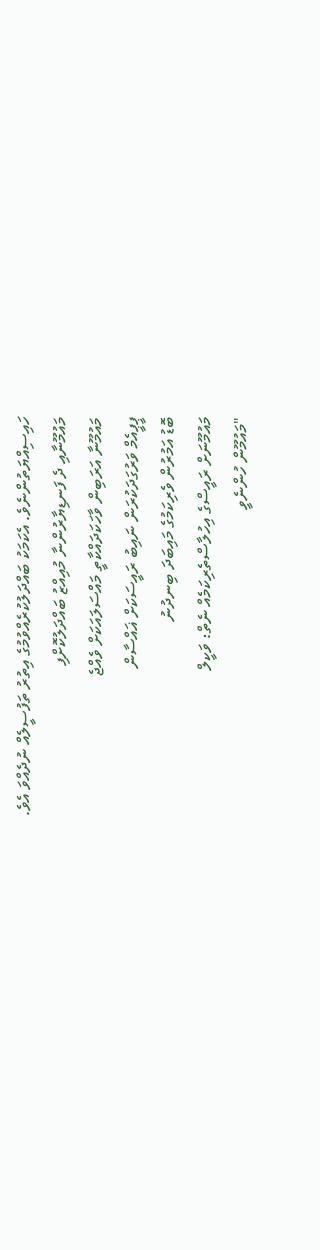ހައިސިއްޔަތުންނެވެ. އެކަމަކު ބައްދަލުކުރެއްވުމުގެ އިތުރު ތަފުސީލެއް ނުދެއްވަ އެވެ.
މައުމޫނާއި ދެ ފަނޑިޔާރުންނާ މުއިއްޒު ބައްދަލުކޮށްފި
މައުމޫނާ އަރަބިން ވާހަކަދައްކާތީ މައްސަލައަކަށް ވެއްޖެ
ޕީޕީއެމް ވަރުގަދަކުރަން ނައިބު ރައީސަކަށް ޣައްސާން
ބޮޑު އަމުރުން ވެރިކަމުގެ މައިބަދަ ބިނދުނު
މައުމޫނަށް ރައީސްގެ އިހުލާސްތެރިކަމެއް ނެތް: ވަކީލް
"މައުމޫން ހުންނެވީ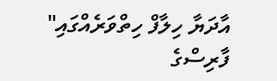އާދަޔާ ހިލާފް ހިތްވަރެއްގައި"
ފާރިސްގެ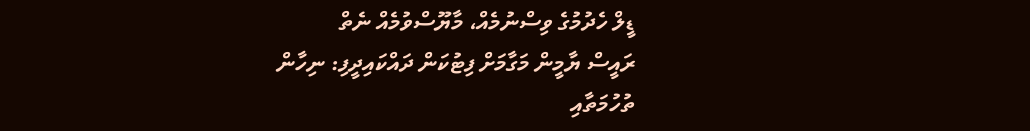ޑީލް ހެދުމުގެ ވިސްނުމެއް، މާޔޫސްވުމެއް ނެތް
ރައީސް ޔާމީން މަގާމަށް ފިޓުކަން ދައްކައިދީފި: ނިހާން
ތުހުމަތާއި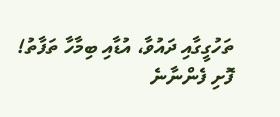ތަހުގީގާއި ދައުވާ، އުޑާއި ބިމާހާ ތަފާތު!
ފޮށި ފެންނާނެ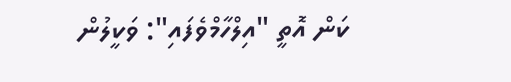ކަން އޮތީ "އިލްހާމްވެފައި": ވަކީލުން